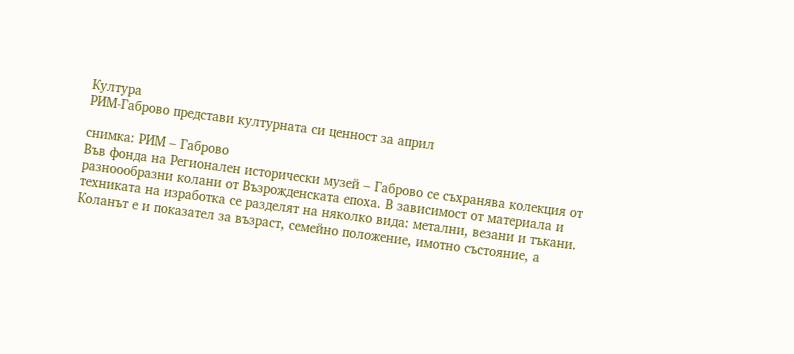Култура
РИМ-Габрово представи културната си ценност за април

снимка: РИМ – Габрово
Във фонда на Регионален исторически музей – Габрово се съхранява колекция от разноообразни колани от Възрожденската епоха. В зависимост от материала и техниката на изработка се разделят на няколко вида: метални, везани и тъкани. Коланът е и показател за възраст, семейно положение, имотно състояние, а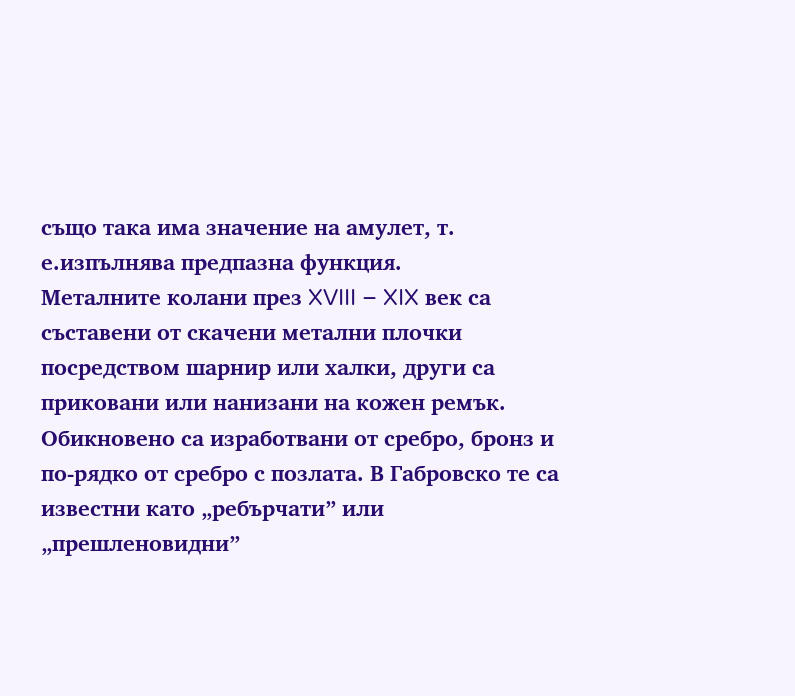също така има значение на амулет, т. е.изпълнява предпазна функция.
Металните колани през XVIII – XIX век са съставени от скачени метални плочки посредством шарнир или халки, други са приковани или нанизани на кожен ремък. Обикновено са изработвани от сребро, бронз и по-рядко от сребро с позлата. В Габровско те са известни като „ребърчати” или „прешленовидни”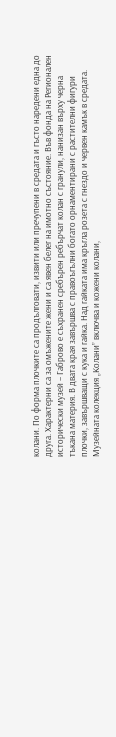колани. По форма плочките са продълговати, извити или пречупени в средата и гъсто наредени една до друга. Характерни са за омъжените жени и са явен белег на имотно състояние. Във фонда на Регионален исторически музей – Габрово е съхранен сребърен ребърчат колан с гранули, нанизан върху черна тъкана материя. В двата края завършва с правоъгълни богато орнаментирани с растителни фигури плочки, завършващи с кука и гайка. Над гайката има кръгла розета с гнездо и червен камък в средата.
Музейната колекция „Колани” включва и кожени колани,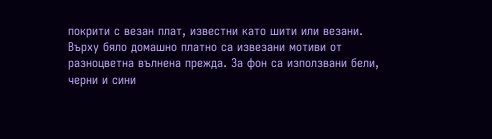покрити с везан плат, известни като шити или везани. Върху бяло домашно платно са извезани мотиви от разноцветна вълнена прежда. За фон са използвани бели, черни и сини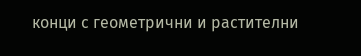конци с геометрични и растителни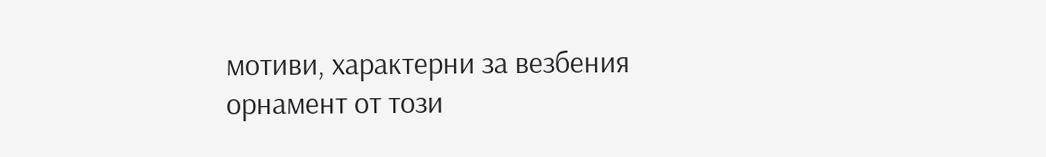мотиви, характерни за везбения орнамент от този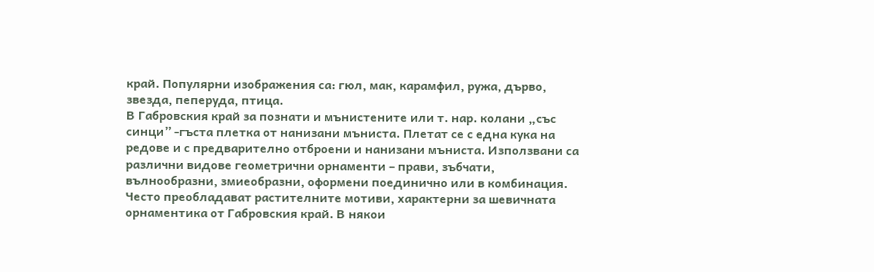край. Популярни изображения са: гюл, мак, карамфил, ружа, дърво, звезда, пеперуда, птица.
В Габровския край за познати и мънистените или т. нар. колани „със синци” -гъста плетка от нанизани мъниста. Плетат се с една кука на редове и с предварително отброени и нанизани мъниста. Използвани са различни видове геометрични орнаменти – прави, зъбчати, вълнообразни, змиеобразни, оформени поединично или в комбинация. Често преобладават растителните мотиви, характерни за шевичната орнаментика от Габровския край. В някои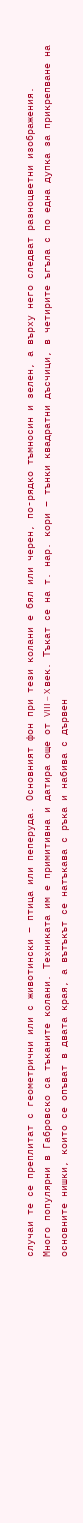случаи те се преплитат с геометрични или с животински – птица или пеперуда. Основният фон при тези колани е бял или черен, по-рядко тъмносин и зелен, а върху него следват разноцветни изображения.
Много популярни в Габровско са тъканите колани. Техниката им е примитивна и датира още от VIII – X век. Тъкат се на т. нар. кори – тънки квадратни дъсчици, в четирите ъгъла с по една дупка за прикрепване на основните нишки, които се опъват в двата края, а вътъкът се натъкава с ръка и набива с дървен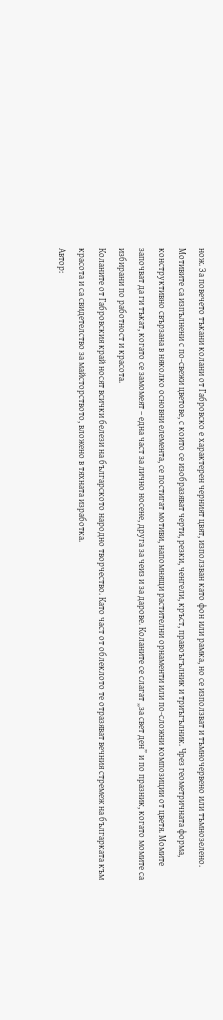нож. За повечето тъкани колани от Габровско е характерен черният цвят, използван като фон или рамка, но се използват и тъмночервено или тъмнозелено. Мотивите са изпълнени с по-свежи цветове, с които се изобразяват черти, резки, ченгели, кръст, правоъгълник и триъгълник. Чрез геометричната форма, конструктивно свързана в няколко основни елемента, се постигат мотиви, напомнящи растителни орнаменти или по-сложни композиции от цветя. Момите започват да ги тъкат, когато се замомеят – една част за лично носене, друга за чеиз и за дарове. Коланите се слагат „за свет ден” и по празник, когато момите са избирани по работност и красота.
Коланите от Габровския край носят всички белези на българското народно творчество. Като част от облеклото те отразяват вечния стремеж на българката към красота и са свидетелство за майсторството, вложено в тяхната изработка.
Автор: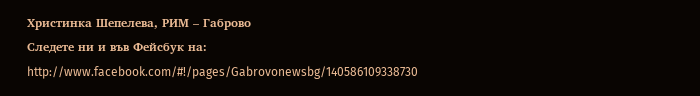Христинка Шепелева, РИМ – Габрово
Следете ни и във Фейсбук на:
http://www.facebook.com/#!/pages/Gabrovonewsbg/140586109338730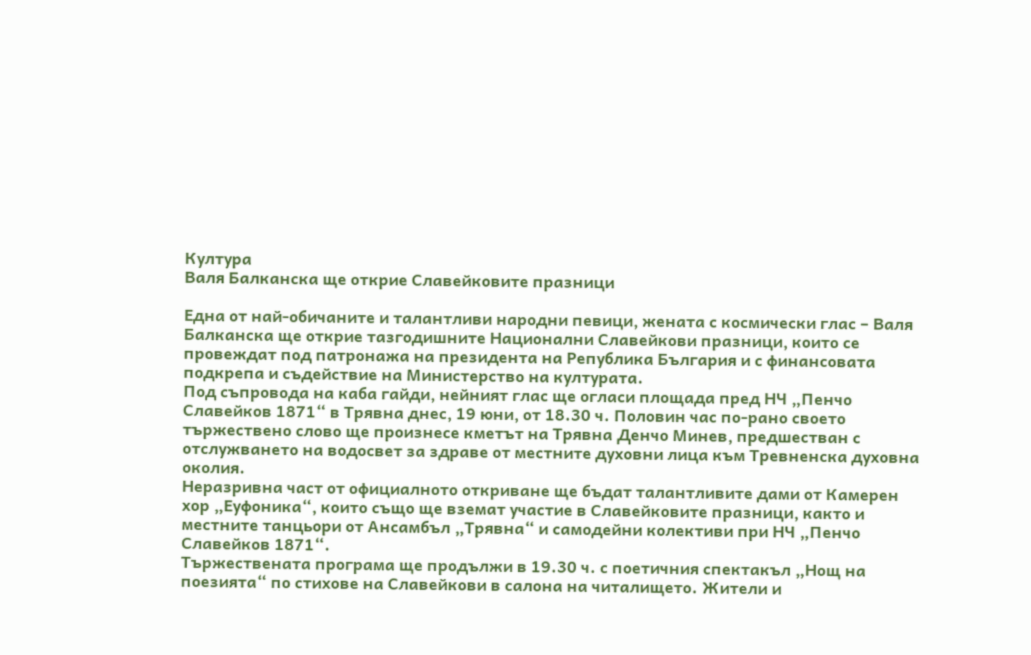Култура
Валя Балканска ще открие Славейковите празници

Една от най-обичаните и талантливи народни певици, жената с космически глас – Валя Балканска ще открие тазгодишните Национални Славейкови празници, които се провеждат под патронажа на президента на Република България и с финансовата подкрепа и съдействие на Министерство на културата.
Под съпровода на каба гайди, нейният глас ще огласи площада пред НЧ „Пенчо Славейков 1871“ в Трявна днес, 19 юни, от 18.30 ч. Половин час по-рано своето тържествено слово ще произнесе кметът на Трявна Денчо Минев, предшестван с отслужването на водосвет за здраве от местните духовни лица към Тревненска духовна околия.
Неразривна част от официалното откриване ще бъдат талантливите дами от Камерен хор „Еуфоника“, които също ще вземат участие в Славейковите празници, както и местните танцьори от Ансамбъл „Трявна“ и самодейни колективи при НЧ „Пенчо Славейков 1871“.
Тържествената програма ще продължи в 19.30 ч. с поетичния спектакъл „Нощ на поезията“ по стихове на Славейкови в салона на читалището. Жители и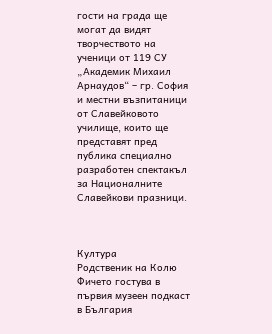гости на града ще могат да видят творчеството на ученици от 119 СУ „Академик Михаил Арнаудов“ – гр. София и местни възпитаници от Славейковото училище, които ще представят пред публика специално разработен спектакъл за Националните Славейкови празници.



Култура
Родственик на Колю Фичето гостува в първия музеен подкаст в България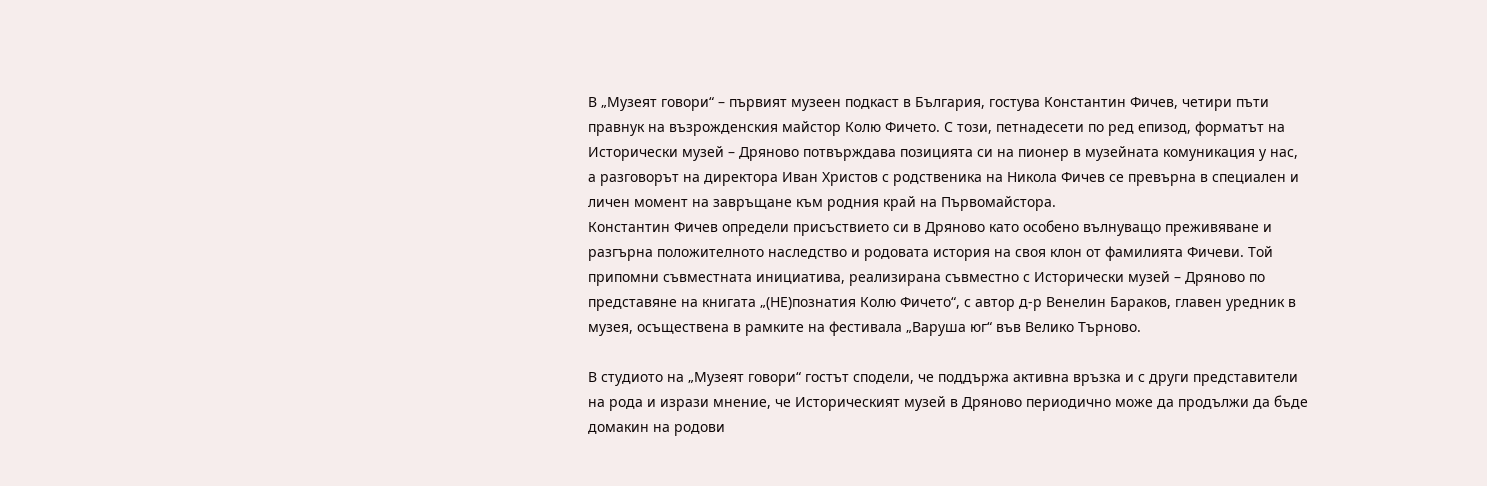В „Музеят говори“ – първият музеен подкаст в България, гостува Константин Фичев, четири пъти правнук на възрожденския майстор Колю Фичето. С този, петнадесети по ред епизод, форматът на Исторически музей – Дряново потвърждава позицията си на пионер в музейната комуникация у нас, а разговорът на директора Иван Христов с родственика на Никола Фичев се превърна в специален и личен момент на завръщане към родния край на Първомайстора.
Константин Фичев определи присъствието си в Дряново като особено вълнуващо преживяване и разгърна положителното наследство и родовата история на своя клон от фамилията Фичеви. Той припомни съвместната инициатива, реализирана съвместно с Исторически музей – Дряново по представяне на книгата „(НЕ)познатия Колю Фичето“, с автор д-р Венелин Бараков, главен уредник в музея, осъществена в рамките на фестивала „Варуша юг“ във Велико Търново.

В студиото на „Музеят говори“ гостът сподели, че поддържа активна връзка и с други представители на рода и изрази мнение, че Историческият музей в Дряново периодично може да продължи да бъде домакин на родови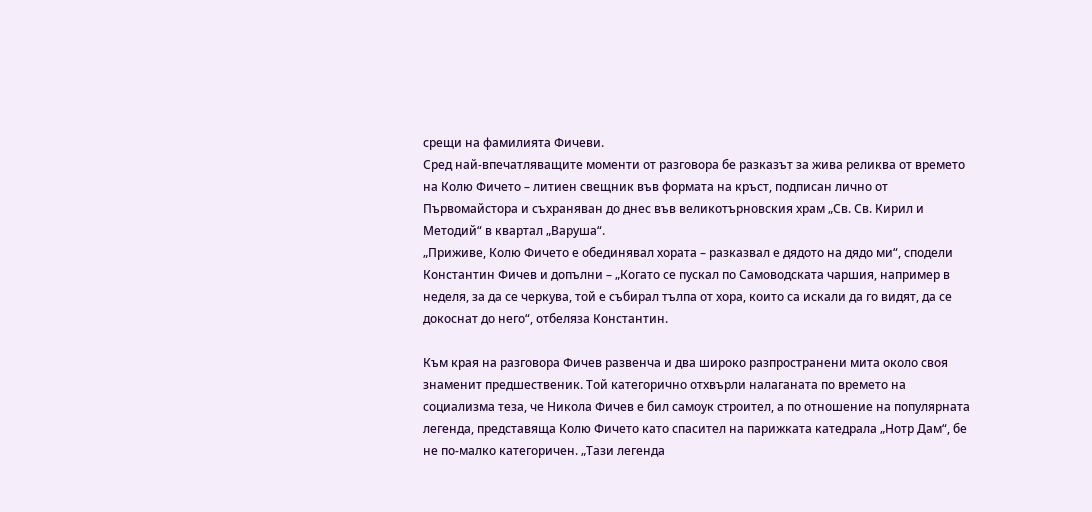срещи на фамилията Фичеви.
Сред най-впечатляващите моменти от разговора бе разказът за жива реликва от времето на Колю Фичето – литиен свещник във формата на кръст, подписан лично от Първомайстора и съхраняван до днес във великотърновския храм „Св. Св. Кирил и Методий“ в квартал „Варуша“.
„Приживе, Колю Фичето е обединявал хората – разказвал е дядото на дядо ми“, сподели Константин Фичев и допълни – „Когато се пускал по Самоводската чаршия, например в неделя, за да се черкува, той е събирал тълпа от хора, които са искали да го видят, да се докоснат до него“, отбеляза Константин.

Към края на разговора Фичев развенча и два широко разпространени мита около своя знаменит предшественик. Той категорично отхвърли налаганата по времето на социализма теза, че Никола Фичев е бил самоук строител, а по отношение на популярната легенда, представяща Колю Фичето като спасител на парижката катедрала „Нотр Дам“, бе не по-малко категоричен. „Тази легенда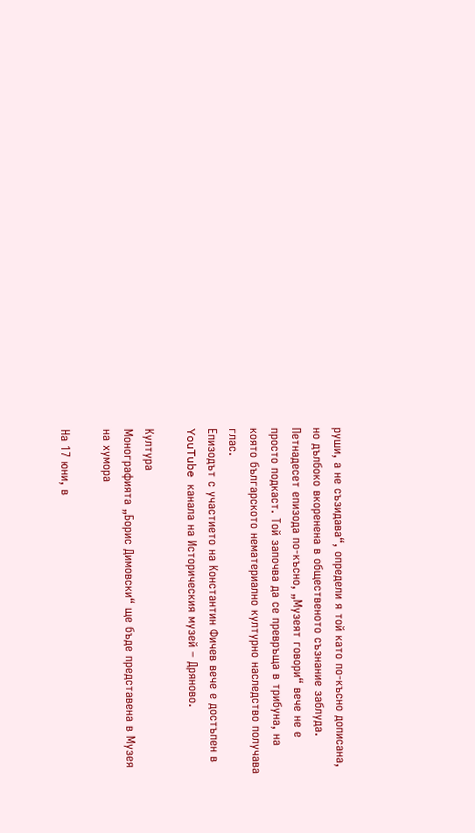руши, а не съзидава“, определи я той като по-късно дописана, но дълбоко вкоренена в общественото съзнание заблуда.
Петнадесет епизода по-късно, „Музеят говори“ вече не е просто подкаст. Той започва да се превръща в трибуна, на която българското нематериално културно наследство получава глас.
Епизодът с участието на Константин Фичев вече е достъпен в YouTube канала на Историческия музей – Дряново.

Култура
Монографията „Борис Димовски“ ще бъде представена в Музея на хумора

На 17 юни, в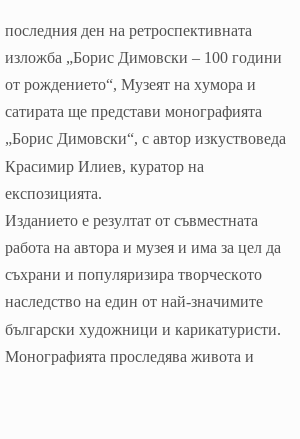последния ден на ретроспективната изложба „Борис Димовски – 100 години от рождението“, Музеят на хумора и сатирата ще представи монографията „Борис Димовски“, с автор изкуствоведа Красимир Илиев, куратор на експозицията.
Изданието е резултат от съвместната работа на автора и музея и има за цел да съхрани и популяризира творческото наследство на един от най-значимите български художници и карикатуристи.
Монографията проследява живота и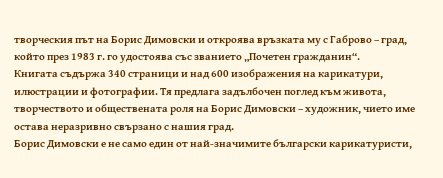творческия път на Борис Димовски и откроява връзката му с Габрово – град, който през 1983 г. го удостоява със званието „Почетен гражданин“.
Книгата съдържа 340 страници и над 600 изображения на карикатури, илюстрации и фотографии. Тя предлага задълбочен поглед към живота, творчеството и обществената роля на Борис Димовски – художник, чието име остава неразривно свързано с нашия град.
Борис Димовски е не само един от най-значимите български карикатуристи,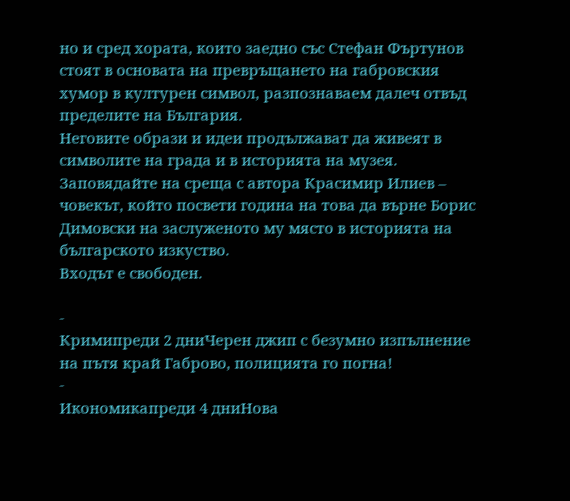но и сред хората, които заедно със Стефан Фъртунов стоят в основата на превръщането на габровския хумор в културен символ, разпознаваем далеч отвъд пределите на България.
Неговите образи и идеи продължават да живеят в символите на града и в историята на музея. Заповядайте на среща с автора Красимир Илиев – човекът, който посвети година на това да върне Борис Димовски на заслуженото му място в историята на българското изкуство.
Входът е свободен.

-
Кримипреди 2 дниЧерен джип с безумно изпълнение на пътя край Габрово, полицията го погна!
-
Икономикапреди 4 дниНова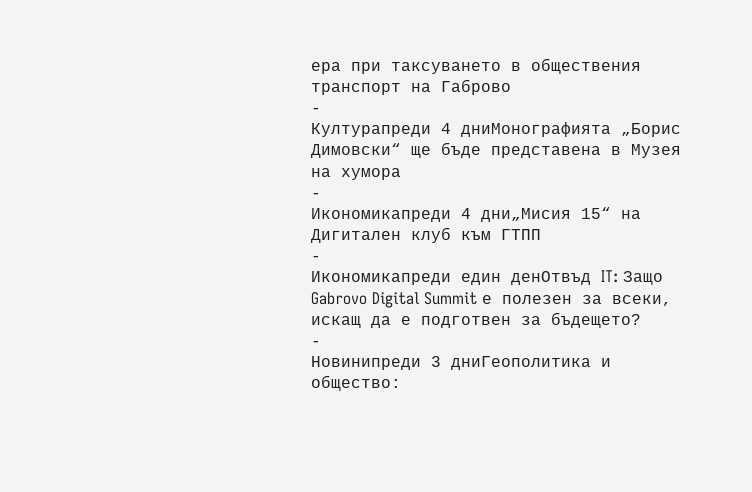ера при таксуването в обществения транспорт на Габрово
-
Културапреди 4 дниМонографията „Борис Димовски“ ще бъде представена в Музея на хумора
-
Икономикапреди 4 дни„Мисия 15“ на Дигитален клуб към ГТПП
-
Икономикапреди един денОтвъд IT: Защо Gabrovo Digital Summit е полезен за всеки, искащ да е подготвен за бъдещето?
-
Новинипреди 3 дниГеополитика и общество: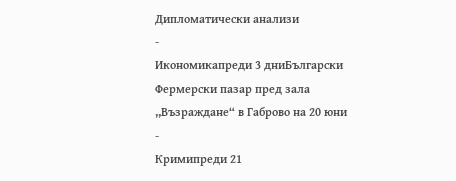Дипломатически анализи
-
Икономикапреди 3 дниБългарски Фермерски пазар пред зала ,,Възраждане“ в Габрово на 20 юни
-
Кримипреди 21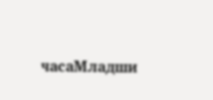часаМладши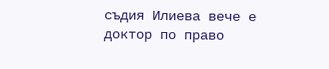съдия Илиева вече е доктор по право